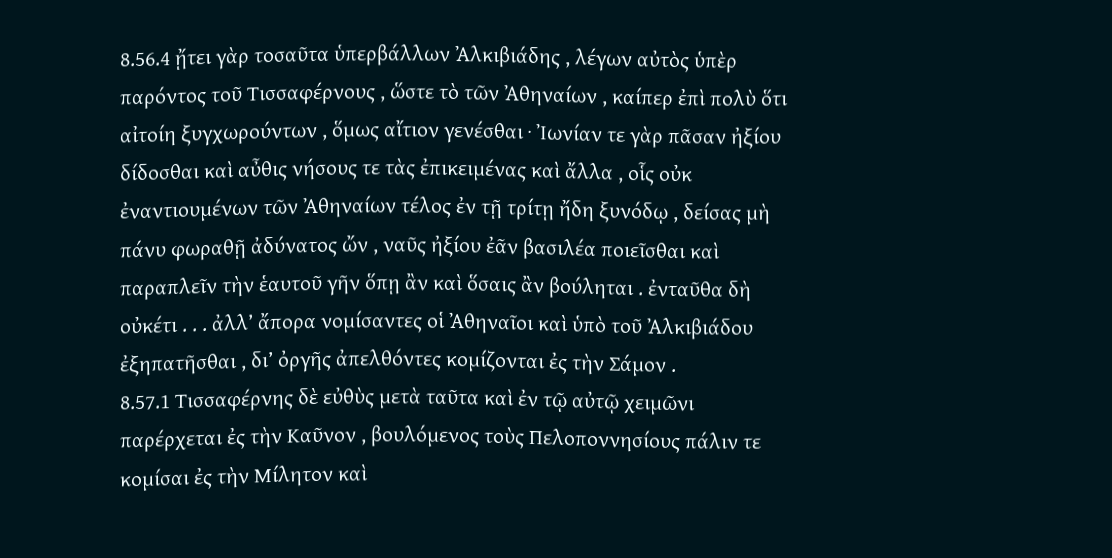8.56.4 ᾔτει γὰρ τοσαῦτα ὑπερβάλλων Ἀλκιβιάδης , λέγων αὐτὸς ὑπὲρ παρόντος τοῦ Τισσαφέρνους , ὥστε τὸ τῶν Ἀθηναίων , καίπερ ἐπὶ πολὺ ὅτι αἰτοίη ξυγχωρούντων , ὅμως αἴτιον γενέσθαι · Ἰωνίαν τε γὰρ πᾶσαν ἠξίου δίδοσθαι καὶ αὖθις νήσους τε τὰς ἐπικειμένας καὶ ἄλλα , οἷς οὐκ ἐναντιουμένων τῶν Ἀθηναίων τέλος ἐν τῇ τρίτῃ ἤδη ξυνόδῳ , δείσας μὴ πάνυ φωραθῇ ἀδύνατος ὤν , ναῦς ἠξίου ἐᾶν βασιλέα ποιεῖσθαι καὶ παραπλεῖν τὴν ἑαυτοῦ γῆν ὅπῃ ἂν καὶ ὅσαις ἂν βούληται . ἐνταῦθα δὴ οὐκέτι . . . ἀλλ’ ἄπορα νομίσαντες οἱ Ἀθηναῖοι καὶ ὑπὸ τοῦ Ἀλκιβιάδου ἐξηπατῆσθαι , δι’ ὀργῆς ἀπελθόντες κομίζονται ἐς τὴν Σάμον .
8.57.1 Τισσαφέρνης δὲ εὐθὺς μετὰ ταῦτα καὶ ἐν τῷ αὐτῷ χειμῶνι παρέρχεται ἐς τὴν Καῦνον , βουλόμενος τοὺς Πελοποννησίους πάλιν τε κομίσαι ἐς τὴν Μίλητον καὶ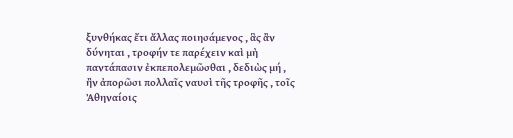ξυνθήκας ἔτι ἄλλας ποιησάμενος , ἃς ἂν δύνηται , τροφήν τε παρέχειν καὶ μὴ παντάπασιν ἐκπεπολεμῶσθαι , δεδιὼς μή , ἢν ἀπορῶσι πολλαῖς ναυσὶ τῆς τροφῆς , τοῖς Ἀθηναίοις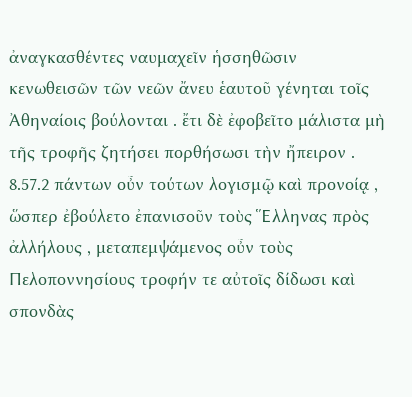ἀναγκασθέντες ναυμαχεῖν ἡσσηθῶσιν κενωθεισῶν τῶν νεῶν ἄνευ ἑαυτοῦ γένηται τοῖς Ἀθηναίοις βούλονται . ἔτι δὲ ἐφοβεῖτο μάλιστα μὴ τῆς τροφῆς ζητήσει πορθήσωσι τὴν ἤπειρον .
8.57.2 πάντων οὖν τούτων λογισμῷ καὶ προνοίᾳ , ὥσπερ ἐβούλετο ἐπανισοῦν τοὺς Ἕλληνας πρὸς ἀλλήλους , μεταπεμψάμενος οὖν τοὺς Πελοποννησίους τροφήν τε αὐτοῖς δίδωσι καὶ σπονδὰς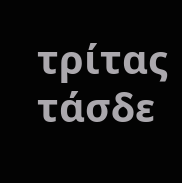τρίτας τάσδε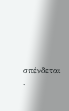σπένδεται .